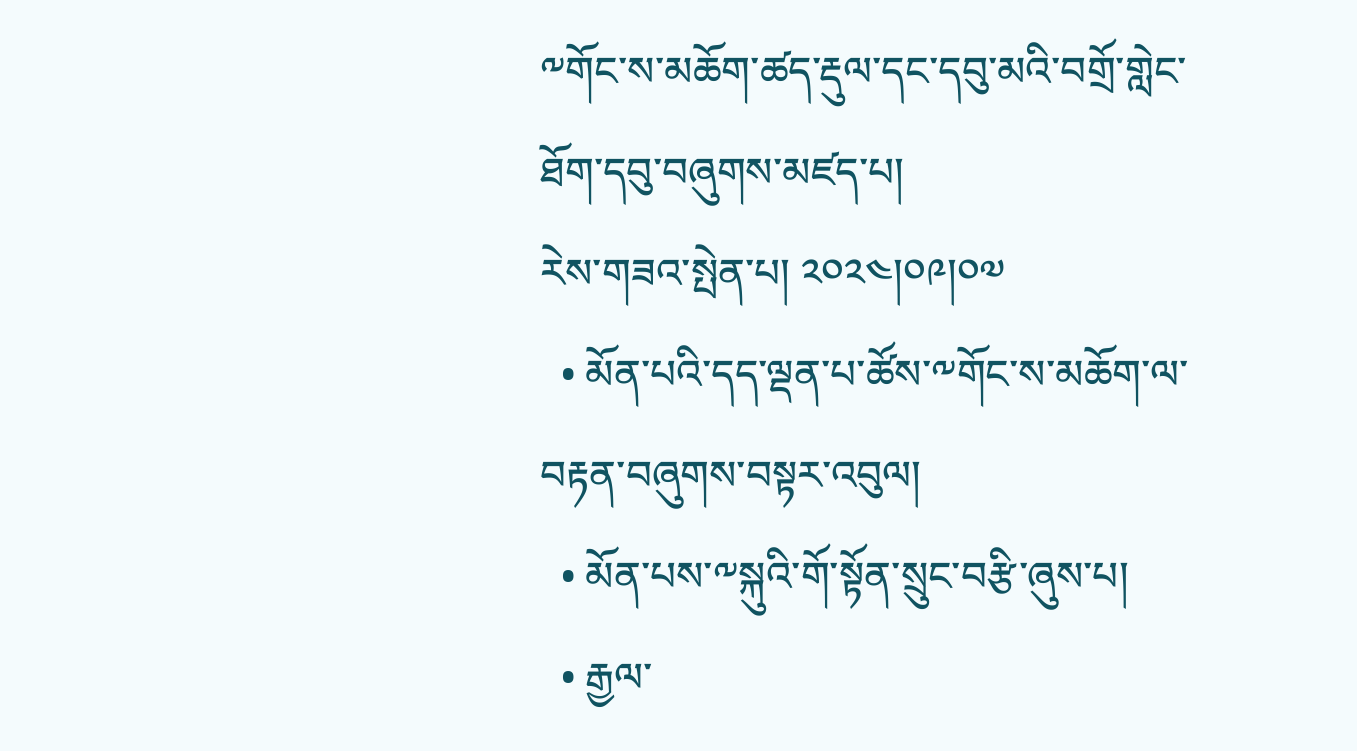༸གོང་ས་མཆོག་ཚད་རྡུལ་དང་དབུ་མའི་བགྲོ་གླེང་ཐོག་དབུ་བཞུགས་མཛད་པ།
རེས་གཟའ་སྤེན་པ། ༢༠༢༤།༠༩།༠༧
  • མོན་པའི་དད་ལྡན་པ་ཚོས་༸གོང་ས་མཆོག་ལ་བརྟན་བཞུགས་བསྟར་འབུལ།
  • མོན་པས་༸སྐུའི་གོ་སྟོན་སྲུང་བརྩི་ཞུས་པ།
  • རྒྱལ་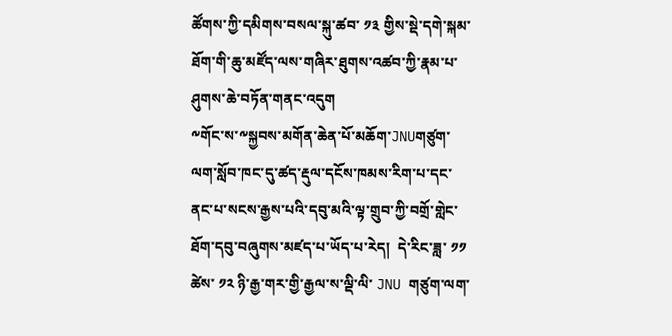ཚོགས་ཀྱི་དམིགས་བསལ་སྐུ་ཚབ་ ༡༣ གྱིས་སྡེ་དགེ་སྐམ་ཐོག་གི་ཆུ་མཛོད་ལས་གཞིར་ཐུགས་འཚབ་ཀྱི་རྣམ་པ་ཤུགས་ཆེ་བཏོན་གནང་འདུག
༸གོང་ས་༸སྐྱབས་མགོན་ཆེན་པོ་མཆོག་JNUགཙུག་ལག་སློབ་ཁང་དུ་ཚད་རྡུལ་དངོས་ཁམས་རིག་པ་དང་ནང་པ་སངས་རྒྱས་པའི་དབུ་མའི་ལྟ་གྲུབ་ཀྱི་བགྲོ་གླེང་ཐོག་དབུ་བཞུགས་མཛད་པ་ཡོད་པ་རེད།  དེ་རིང་ཟླ་ ༡༡ ཚེས་ ༡༢ ཉི་རྒྱ་གར་གྱི་རྒྱལ་ས་ལྡི་ལི་ JNU གཙུག་ལག་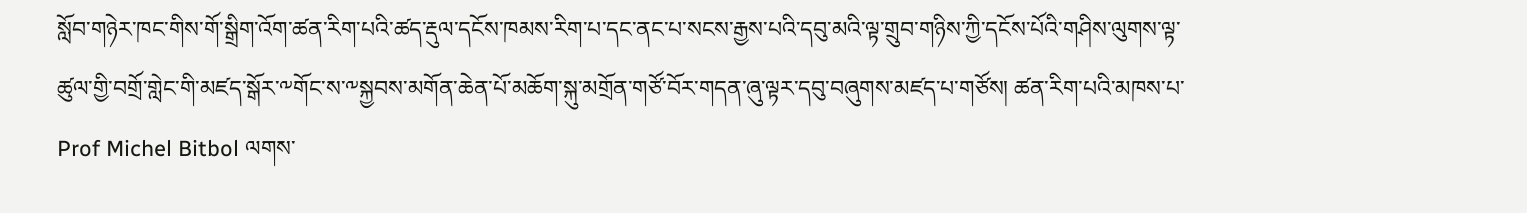སློབ་གཉེར་ཁང་གིས་གོ་སྒྲིག་འོག་ཚན་རིག་པའི་ཚད་རྡུལ་དངོས་ཁམས་རིག་པ་དང་ནང་པ་སངས་རྒྱས་པའི་དབུ་མའི་ལྟ་གྲུབ་གཉིས་ཀྱི་དངོས་པོའི་གཤིས་ལུགས་ལྟ་ཚུལ་གྱི་བགྲོ་གླེང་གི་མཛད་སྒོར་༸གོང་ས་༸སྐྱབས་མགོན་ཆེན་པོ་མཆོག་སྐུ་མགྲོན་གཙོ་བོར་གདན་ཞུ་ལྟར་དབུ་བཞུགས་མཛད་པ་གཙོས། ཚན་རིག་པའི་མཁས་པ་ Prof Michel Bitbol ལགས་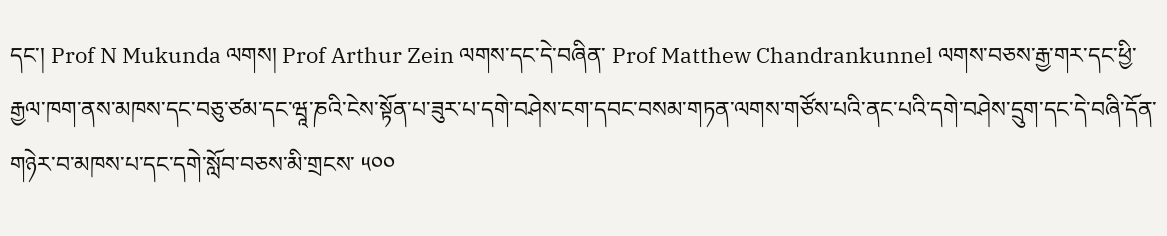དང་། Prof N Mukunda ལགས། Prof Arthur Zein ལགས་དང་དེ་བཞིན་ Prof Matthew Chandrankunnel ལགས་བཅས་རྒྱ་གར་དང་ཕྱི་རྒྱལ་ཁག་ནས་མཁས་དང་བཅུ་ཙམ་དང་ཝཱ་ཎའི་ངེས་སྟོན་པ་ཟུར་པ་དགེ་བཤེས་ངག་དབང་བསམ་གཏན་ལགས་གཙོས་པའི་ནང་པའི་དགེ་བཤེས་དྲུག་དང་དེ་བཞི་དོན་གཉེར་བ་མཁས་པ་དང་དགེ་སློབ་བཅས་མི་གྲངས་ ༥༠༠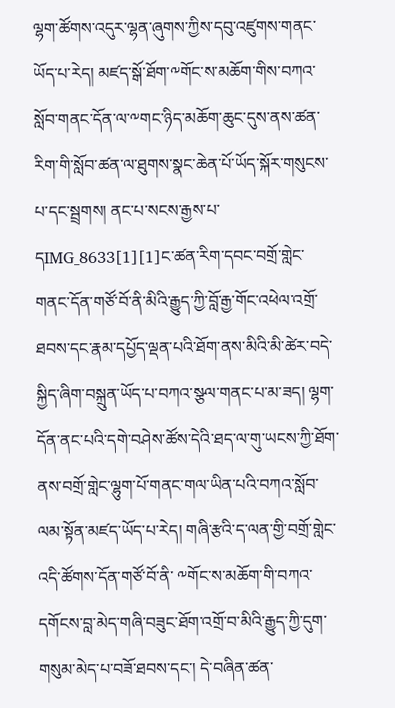ལྷག་ཚོགས་འདུར་ལྷན་ཞུགས་ཀྱིས་དབུ་འཛུགས་གནང་ཡོད་པ་རེད། མཛད་སྒོ་ཐོག་༸གོང་ས་མཆོག་གིས་བཀའ་སློབ་གནང་དོན་ལ་༸གང་ཉིད་མཆོག་ཆུང་དུས་ནས་ཚན་རིག་གི་སློབ་ཚན་ལ་ཐུགས་སྣང་ཆེན་པོ་ཡོད་སྐོར་གསུངས་པ་དང་སྦྲགས། ནང་པ་སངས་རྒྱས་པ་དIMG_8633[1][1]ང་ཚན་རིག་དབང་བགྲོ་གླེང་གནང་དོན་གཙོ་བོ་ནི་མིའི་རྒྱུད་ཀྱི་བློ་རྒྱ་གོང་འཕེལ་འགྲོ་ཐབས་དང་རྣམ་དཔྱོད་ལྡན་པའི་ཐོག་ནས་མིའི་མི་ཚེར་བདེ་སྐྱིད་ཞིག་བསྐྲུན་ཡོད་པ་བཀའ་སྩལ་གནང་པ་མ་ཟད། ལྷག་དོན་ནང་པའི་དགེ་བཤེས་ཚོས་དེའི་ཐད་ལ་གུ་ཡངས་ཀྱི་ཐོག་ནས་བགྲོ་གླེང་ལྷུག་པོ་གནང་གལ་ཡིན་པའི་བཀའ་སློབ་ལམ་སྟོན་མཛད་ཡོད་པ་རེད། གཞི་རྩའི་ད་ལན་གྱི་བགྲོ་གླེང་འདི་ཚོགས་དོན་གཙོ་བོ་ནི་ ༸གོང་ས་མཆོག་གི་བཀའ་དགོངས་བླ་མེད་གཞི་བཟུང་ཐོག་འགྲོ་བ་མིའི་རྒྱུད་ཀྱི་དུག་གསུམ་མེད་པ་བཟོ་ཐབས་དང་། དེ་བཞིན་ཚན་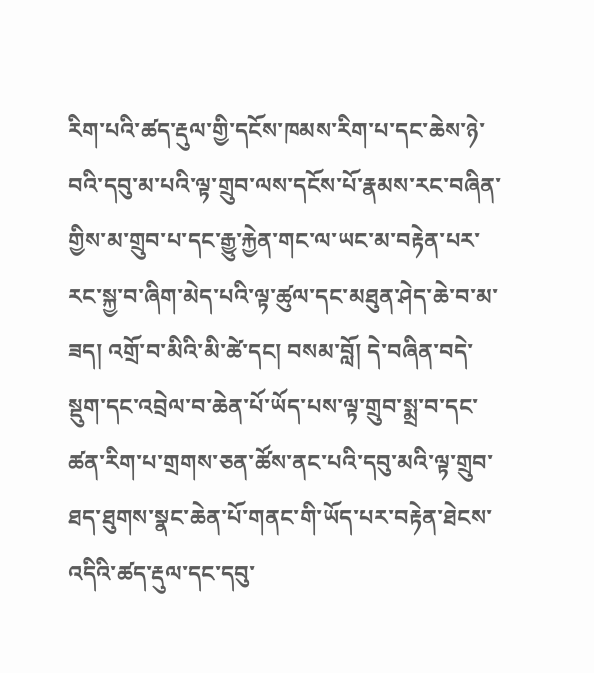རིག་པའི་ཚད་རྡུལ་གྱི་དངོས་ཁམས་རིག་པ་དང་ཆེས་ཉེ་བའི་དབུ་མ་པའི་ལྟ་གྲུབ་ལས་དངོས་པོ་རྣམས་རང་བཞིན་གྱིས་མ་གྲུབ་པ་དང་རྒྱུ་རྐྱེན་གང་ལ་ཡང་མ་བརྟེན་པར་རང་སྐྱ་བ་ཞིག་མེད་པའི་ལྟ་ཚུལ་དང་མཐུན་ཤེད་ཆེ་བ་མ་ཟད། འགྲོ་བ་མིའི་མི་ཚེ་དང། བསམ་བློ། དེ་བཞིན་བདེ་སྡུག་དང་འབྲེལ་བ་ཆེན་པོ་ཡོད་པས་ལྟ་གྲུབ་སྨྲ་བ་དང་ཚན་རིག་པ་གྲགས་ཅན་ཚོས་ནང་པའི་དབུ་མའི་ལྟ་གྲུབ་ཐད་ཐུགས་སྣང་ཆེན་པོ་གནང་གི་ཡོད་པར་བརྟེན་ཐེངས་འདིའི་ཚད་རྡུལ་དང་དབུ་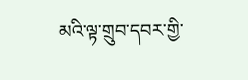མའི་ལྟ་གྲུབ་དབར་གྱི་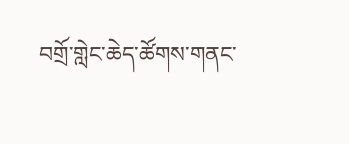བགྲོ་གླེང་ཆེད་ཚོགས་གནང་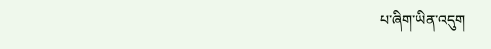པ་ཞིག་ཡིན་འདུག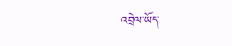འབྲེལ་ཡོད་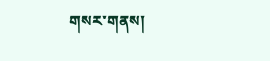གསར་གནས།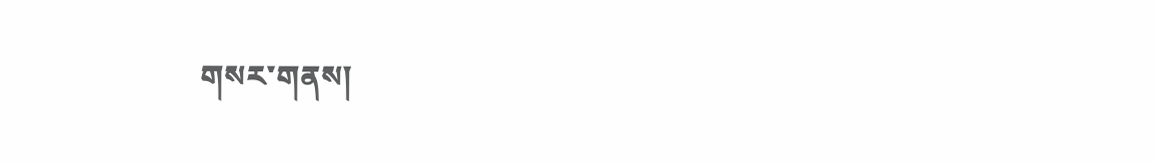གསར་གནས།